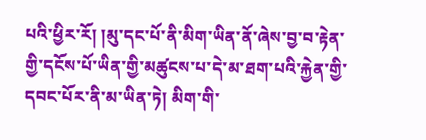པའི་ཕྱིར་རོ། །མུ་དང་པོ་ནི་མིག་ཡིན་ནོ་ཞེས་བྱ་བ་རྟེན་གྱི་དངོས་པོ་ཡིན་གྱི་མཚུངས་པ་དེ་མ་ཐག་པའི་རྐྱེན་གྱི་དབང་པོར་ནི་མ་ཡིན་ཏེ། མིག་གི་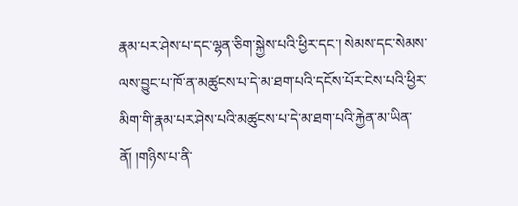རྣམ་པར་ཤེས་པ་དང་ལྷན་ཅིག་སྐྱེས་པའི་ཕྱིར་དང་། སེམས་དང་སེམས་ལས་བྱུང་པ་ཁོ་ན་མཚུངས་པ་དེ་མ་ཐག་པའི་དངོས་པོར་ངེས་པའི་ཕྱིར་མིག་གི་རྣམ་པར་ཤེས་པའི་མཚུངས་པ་དེ་མ་ཐག་པའི་རྐྱེན་མ་ཡིན་ནོ། །གཉིས་པ་ནི་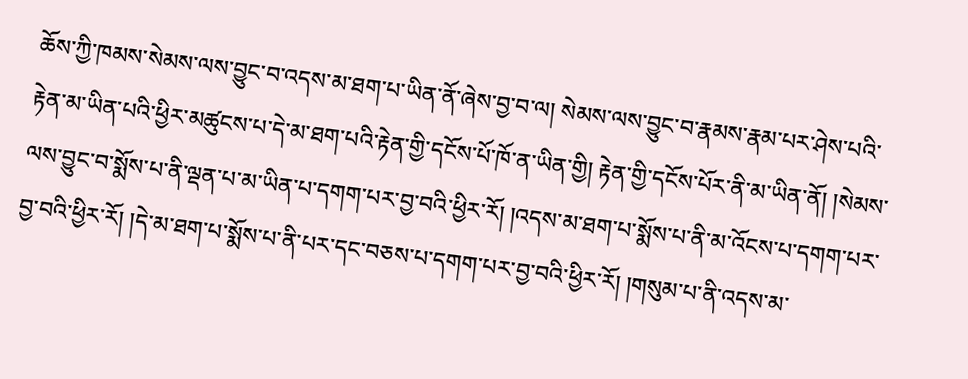ཆོས་ཀྱི་ཁམས་སེམས་ལས་བྱུང་བ་འདས་མ་ཐག་པ་ཡིན་ནོ་ཞེས་བྱ་བ་ལ། སེམས་ལས་བྱུང་བ་རྣམས་རྣམ་པར་ཤེས་པའི་རྟེན་མ་ཡིན་པའི་ཕྱིར་མཚུངས་པ་དེ་མ་ཐག་པའི་རྟེན་གྱི་དངོས་པོ་ཁོ་ན་ཡིན་གྱི། རྟེན་གྱི་དངོས་པོར་ནི་མ་ཡིན་ནོ། །སེམས་ལས་བྱུང་བ་སྨོས་པ་ནི་ལྡན་པ་མ་ཡིན་པ་དགག་པར་བྱ་བའི་ཕྱིར་རོ། །འདས་མ་ཐག་པ་སྨོས་པ་ནི་མ་འོངས་པ་དགག་པར་བྱ་བའི་ཕྱིར་རོ། །དེ་མ་ཐག་པ་སྨོས་པ་ནི་པར་དང་བཅས་པ་དགག་པར་བྱ་བའི་ཕྱིར་རོ། །གསུམ་པ་ནི་འདས་མ་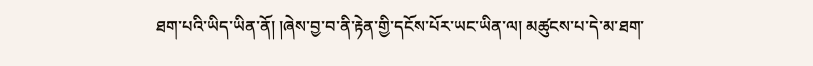ཐག་པའི་ཡིད་ཡིན་ནོ། །ཞེས་བྱ་བ་ནི་རྟེན་གྱི་དངོས་པོར་ཡང་ཡིན་ལ། མཚུངས་པ་དེ་མ་ཐག་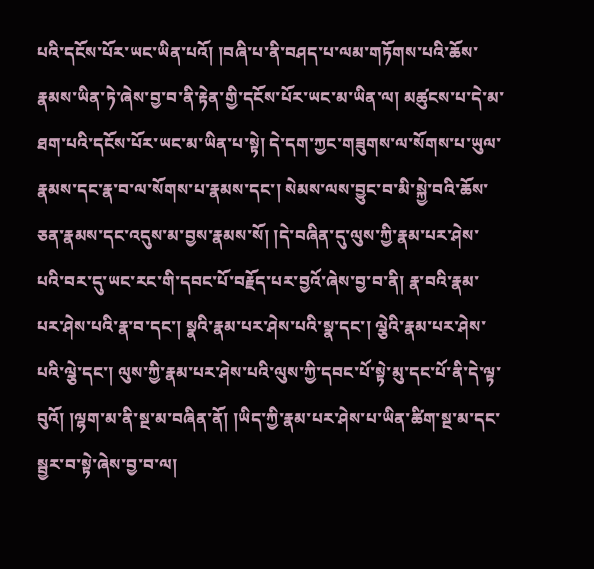པའི་དངོས་པོར་ཡང་ཡིན་པའོ། །བཞི་པ་ནི་བཤད་པ་ལམ་གཏོགས་པའི་ཆོས་རྣམས་ཡིན་ཏེ་ཞེས་བྱ་བ་ནི་རྟེན་གྱི་དངོས་པོར་ཡང་མ་ཡིན་ལ། མཚུངས་པ་དེ་མ་ཐག་པའི་དངོས་པོར་ཡང་མ་ཡིན་པ་སྟེ། དེ་དག་ཀྱང་གཟུགས་ལ་སོགས་པ་ཡུལ་རྣམས་དང་རྣ་བ་ལ་སོགས་པ་རྣམས་དང་། སེམས་ལས་བྱུང་བ་མི་སྐྱེ་བའི་ཆོས་ཅན་རྣམས་དང་འདུས་མ་བྱས་རྣམས་སོ། །དེ་བཞིན་དུ་ལུས་ཀྱི་རྣམ་པར་ཤེས་པའི་བར་དུ་ཡང་རང་གི་དབང་པོ་བརྗོད་པར་བྱའོ་ཞེས་བྱ་བ་ནི། རྣ་བའི་རྣམ་པར་ཤེས་པའི་རྣ་བ་དང་། སྣའི་རྣམ་པར་ཤེས་པའི་སྣ་དང་། ལྕེའི་རྣམ་པར་ཤེས་པའི་ལྕེ་དང་། ལུས་ཀྱི་རྣམ་པར་ཤེས་པའི་ལུས་ཀྱི་དབང་པོ་སྟེ་མུ་དང་པོ་ནི་དེ་ལྟ་བུའོ། །ལྷག་མ་ནི་སྔ་མ་བཞིན་ནོ། །ཡིད་ཀྱི་རྣམ་པར་ཤེས་པ་ཡིན་ཚིག་སྔ་མ་དང་སྦྱར་བ་སྟེ་ཞེས་བྱ་བ་ལ།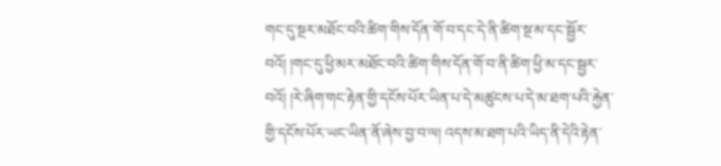གང་དུ་སྔར་མཐོང་བའི་ཚིག་གིས་དོན་གོ་བ་དང་དེ་ནི་ཚིག་སྔ་མ་དང་སྦྱོར་བའོ། །གང་དུ་ཕྱི་མར་མཐོང་བའི་ཚིག་གིས་དོན་གོ་བ་ནི་ཚིག་ཕྱི་མ་དང་སྦྱར་བའོ། །རེ་ཞིག་གང་རྟེན་གྱི་དངོས་པོར་ཡིན་པ་དེ་མཚུངས་པ་དེ་མ་ཐག་པའི་རྐྱེན་གྱི་དངོས་པོར་ཡང་ཡིན་ནོ་ཞེས་བྱ་བ་ལ། འདས་མ་ཐག་པའི་ཡིད་ནི་དེའི་རྟེན་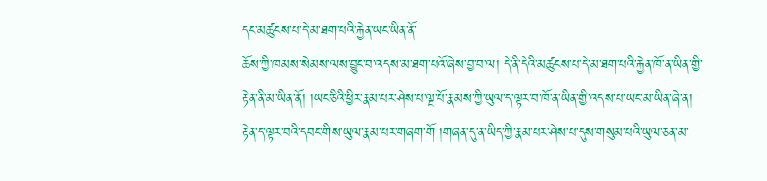དང་མཚུངས་པ་དེ་མ་ཐག་པའི་རྐྱེན་ཡང་ཡིན་ནོ་
ཆོས་ཀྱི་ཁམས་སེམས་ལས་བྱུང་བ་འདས་མ་ཐག་པའོ་ཞེས་བྱ་བ་ལ། དེ་ནི་དེའི་མཚུངས་པ་དེ་མ་ཐག་པའི་རྐྱེན་ཁོ་ན་ཡིན་གྱི་རྟེན་ནི་མ་ཡིན་ནོ། །ཡང་ཅིའི་ཕྱིར་རྣམ་པར་ཤེས་པ་ལྔ་པོ་རྣམས་ཀྱི་ཡུལ་ད་ལྟར་བ་ཁོ་ན་ཡིན་གྱི་འདས་པ་ཡང་མ་ཡིན་ཞེ་ན། རྟེན་ད་ལྟར་བའི་དབང་གིས་ཡུལ་རྣམ་པར་གཞག་གོ །གཞན་དུ་ན་ཡིད་ཀྱི་རྣམ་པར་ཤེས་པ་དུས་གསུམ་པའི་ཡུལ་ཅན་མ་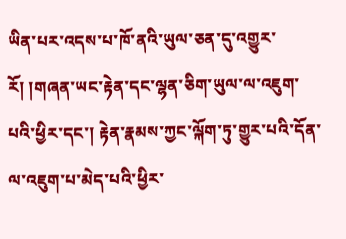ཡིན་པར་འདས་པ་ཁོ་ནའི་ཡུལ་ཅན་དུ་འགྱུར་རོ། །གཞན་ཡང་རྟེན་དང་ལྷན་ཅིག་ཡུལ་ལ་འཇུག་པའི་ཕྱིར་དང་། རྟེན་རྣམས་ཀྱང་ལྐོག་ཏུ་གྱུར་པའི་དོན་ལ་འཇུག་པ་མེད་པའི་ཕྱིར་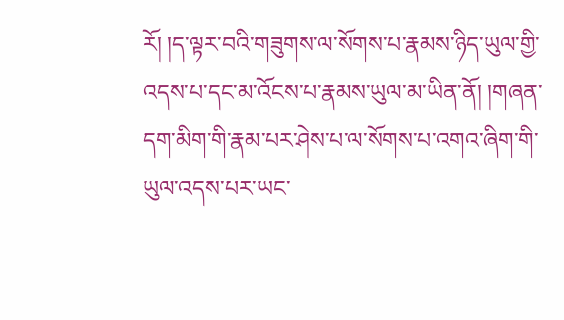རོ། །ད་ལྟར་བའི་གཟུགས་ལ་སོགས་པ་རྣམས་ཉིད་ཡུལ་གྱི་འདས་པ་དང་མ་འོངས་པ་རྣམས་ཡུལ་མ་ཡིན་ནོ། །གཞན་དག་མིག་གི་རྣམ་པར་ཤེས་པ་ལ་སོགས་པ་འགའ་ཞིག་གི་ཡུལ་འདས་པར་ཡང་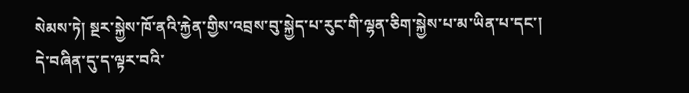སེམས་ཏེ། སྔར་སྐྱེས་ཁོ་ནའི་རྐྱེན་གྱིས་འབྲས་བུ་སྐྱེད་པ་རུང་གི་ལྷན་ཅིག་སྐྱེས་པ་མ་ཡིན་པ་དང་། དེ་བཞིན་དུ་ད་ལྟར་བའི་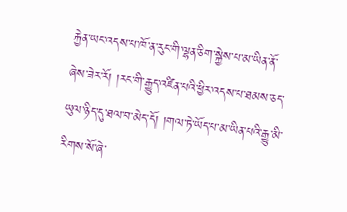རྐྱེན་ཡང་འདས་པ་ཁོ་ན་རུང་གི་ལྷན་ཅིག་སྐྱེས་པ་མ་ཡིན་ནོ་ཞེས་ཟེར་རོ། །རང་གི་རྒྱུད་འཛིན་པའི་ཕྱིར་འདས་པ་ཐམས་ཅད་ཡུལ་ཉིད་དུ་ཐལ་བ་མེད་དོ། །གལ་ཏེ་ཡོད་པ་མ་ཡིན་པའི་རྒྱུ་མི་རིགས་སོ་ཞེ་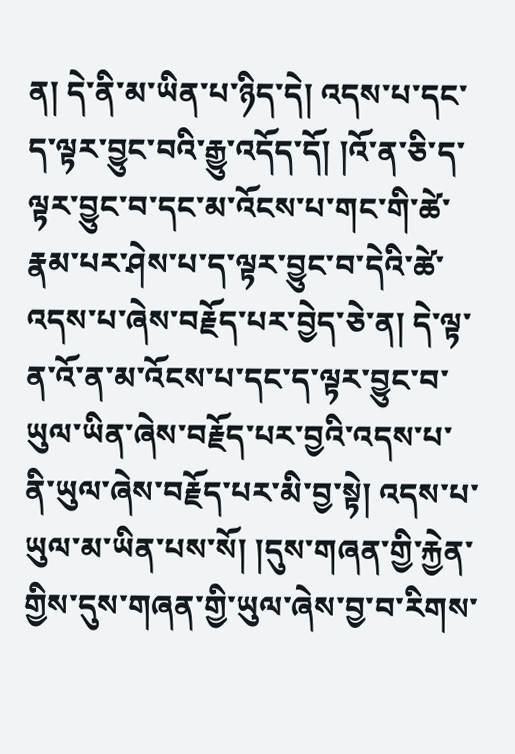ན། དེ་ནི་མ་ཡིན་པ་ཉིད་དེ། འདས་པ་དང་ད་ལྟར་བྱུང་བའི་རྒྱུ་འདོད་དོ། །འོ་ན་ཅི་ད་ལྟར་བྱུང་བ་དང་མ་འོངས་པ་གང་གི་ཚེ་རྣམ་པར་ཤེས་པ་ད་ལྟར་བྱུང་བ་དེའི་ཚེ་འདས་པ་ཞེས་བརྗོད་པར་བྱེད་ཅེ་ན། དེ་ལྟ་ན་འོ་ན་མ་འོངས་པ་དང་ད་ལྟར་བྱུང་བ་ཡུལ་ཡིན་ཞེས་བརྗོད་པར་བྱའི་འདས་པ་ནི་ཡུལ་ཞེས་བརྗོད་པར་མི་བྱ་སྟེ། འདས་པ་ཡུལ་མ་ཡིན་པས་སོ། །དུས་གཞན་གྱི་རྐྱེན་གྱིས་དུས་གཞན་གྱི་ཡུལ་ཞེས་བྱ་བ་རིགས་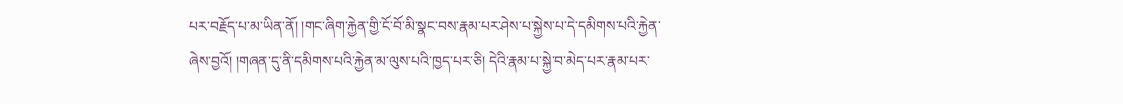པར་བརྗོད་པ་མ་ཡིན་ནོ། །གང་ཞིག་རྐྱེན་གྱི་ངོ་བོ་མི་སྣང་བས་རྣམ་པར་ཤེས་པ་སྐྱེས་པ་དེ་དམིགས་པའི་རྐྱེན་ཞེས་བྱའོ། །གཞན་དུ་ནི་དམིགས་པའི་རྐྱེན་མ་ལུས་པའི་ཁྱད་པར་ཅི། དེའི་རྣམ་པ་སྐྱེ་བ་མེད་པར་རྣམ་པར་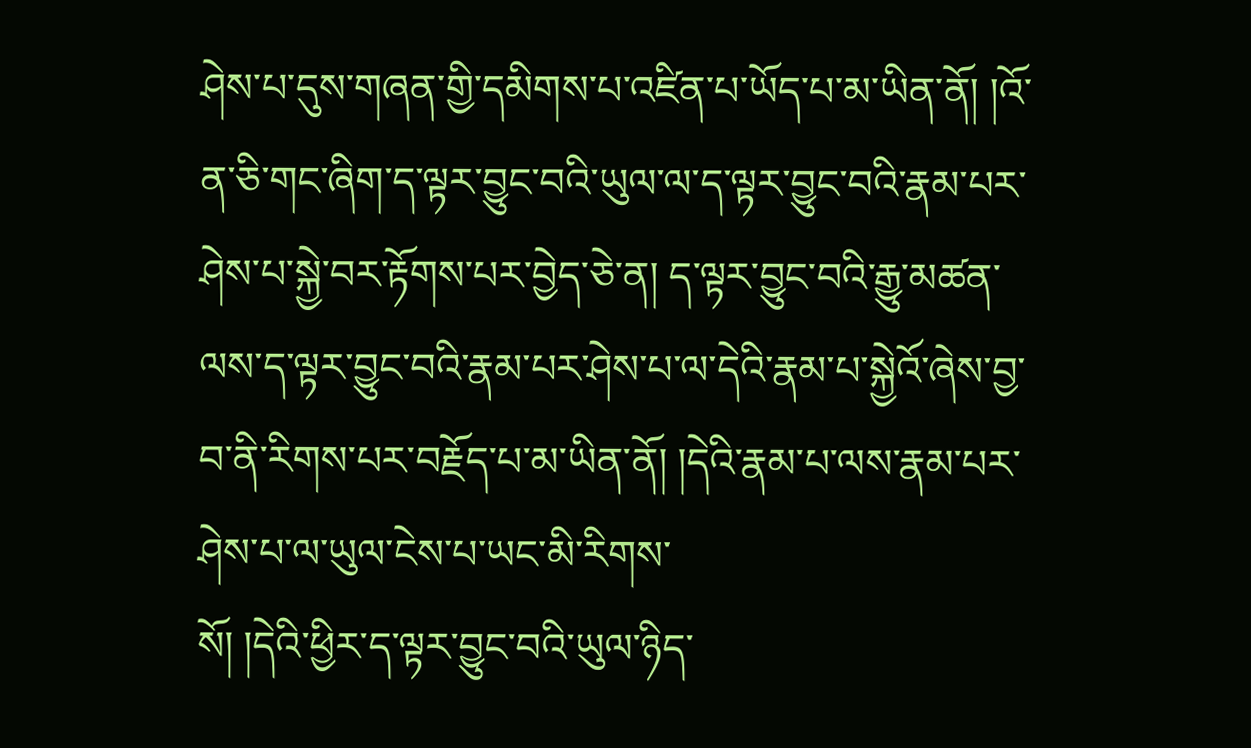ཤེས་པ་དུས་གཞན་གྱི་དམིགས་པ་འཛིན་པ་ཡོད་པ་མ་ཡིན་ནོ། །འོ་ན་ཅི་གང་ཞིག་ད་ལྟར་བྱུང་བའི་ཡུལ་ལ་ད་ལྟར་བྱུང་བའི་རྣམ་པར་ཤེས་པ་སྐྱེ་བར་རྟོགས་པར་བྱེད་ཅེ་ན། ད་ལྟར་བྱུང་བའི་རྒྱུ་མཚན་ལས་ད་ལྟར་བྱུང་བའི་རྣམ་པར་ཤེས་པ་ལ་དེའི་རྣམ་པ་སྐྱེའོ་ཞེས་བྱ་བ་ནི་རིགས་པར་བརྗོད་པ་མ་ཡིན་ནོ། །དེའི་རྣམ་པ་ལས་རྣམ་པར་ཤེས་པ་ལ་ཡུལ་ངེས་པ་ཡང་མི་རིགས་
སོ། །དེའི་ཕྱིར་ད་ལྟར་བྱུང་བའི་ཡུལ་ཉིད་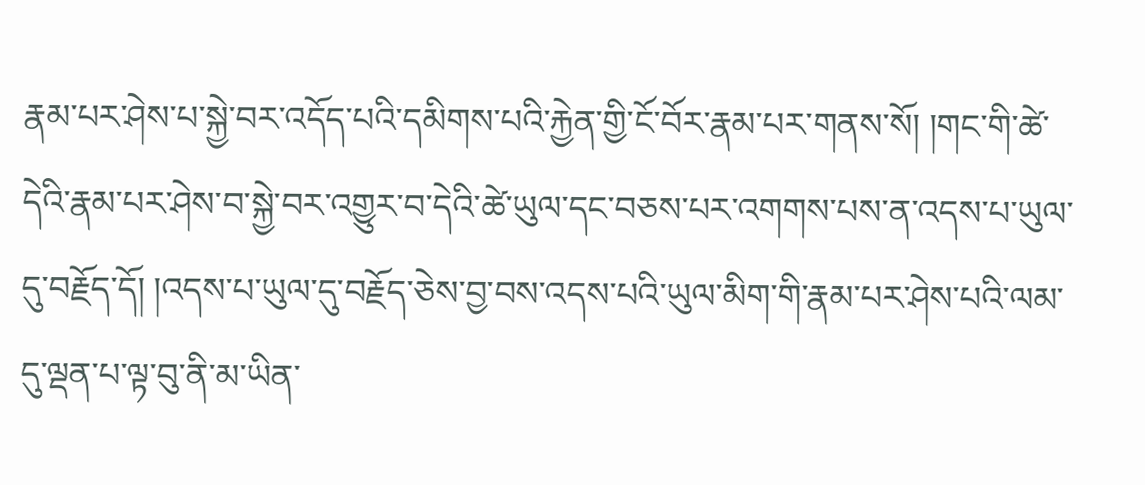རྣམ་པར་ཤེས་པ་སྐྱེ་བར་འདོད་པའི་དམིགས་པའི་རྐྱེན་གྱི་ངོ་བོར་རྣམ་པར་གནས་སོ། །གང་གི་ཚེ་དེའི་རྣམ་པར་ཤེས་བ་སྐྱེ་བར་འགྱུར་བ་དེའི་ཚེ་ཡུལ་དང་བཅས་པར་འགགས་པས་ན་འདས་པ་ཡུལ་དུ་བརྗོད་དོ། །འདས་པ་ཡུལ་དུ་བརྗོད་ཅེས་བྱ་བས་འདས་པའི་ཡུལ་མིག་གི་རྣམ་པར་ཤེས་པའི་ལམ་དུ་ལྡན་པ་ལྟ་བུ་ནི་མ་ཡིན་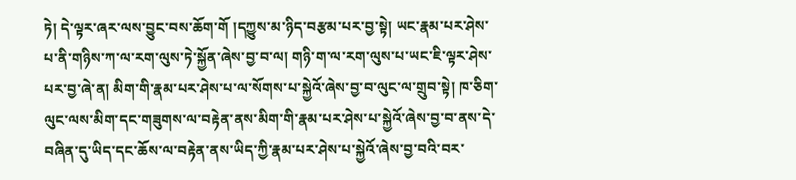ཏེ། དེ་ལྟར་ཞར་ལས་བྱུང་བས་ཆོག་གོ །དཀྱུས་མ་ཉིད་བརྩམ་པར་བྱ་སྟེ། ཡང་རྣམ་པར་ཤེས་པ་ནི་གཉིས་ཀ་ལ་རག་ལུས་ཏེ་སྐྱོན་ཞེས་བྱ་བ་ལ། གཉི་ག་ལ་རག་ལུས་པ་ཡང་ཇི་ལྟར་ཤེས་པར་བྱ་ཞེ་ན། མིག་གི་རྣམ་པར་ཤེས་པ་ལ་སོགས་པ་སྐྱེའོ་ཞེས་བྱ་བ་ལུང་ལ་གྲུབ་སྟེ། ཁ་ཅིག་ལུང་ལས་མིག་དང་གཟུགས་ལ་བརྟེན་ནས་མིག་གི་རྣམ་པར་ཤེས་པ་སྐྱེའོ་ཞེས་བྱ་བ་ནས་དེ་བཞིན་དུ་ཡིད་དང་ཆོས་ལ་བརྟེན་ནས་ཡིད་ཀྱི་རྣམ་པར་ཤེས་པ་སྐྱེའོ་ཞེས་བྱ་བའི་བར་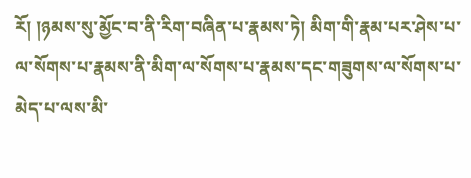རོ། །ཉམས་སུ་མྱོང་བ་ནི་རིག་བཞིན་པ་རྣམས་ཏེ། མིག་གི་རྣམ་པར་ཤེས་པ་ལ་སོགས་པ་རྣམས་ནི་མིག་ལ་སོགས་པ་རྣམས་དང་གཟུགས་ལ་སོགས་པ་མེད་པ་ལས་མི་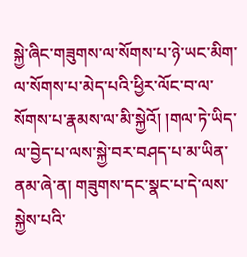སྐྱེ་ཞིང་གཟུགས་ལ་སོགས་པ་ཉེ་ཡང་མིག་ལ་སོགས་པ་མེད་པའི་ཕྱིར་ལོང་བ་ལ་སོགས་པ་རྣམས་ལ་མི་སྐྱེའོ། །གལ་ཏེ་ཡིད་ལ་བྱེད་པ་ལས་སྐྱེ་བར་བཤད་པ་མ་ཡིན་ནམ་ཞེ་ན། གཟུགས་དང་སྣང་པ་དེ་ལས་སྐྱེས་པའི་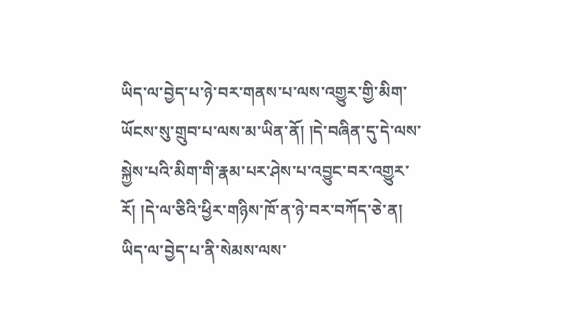ཡིད་ལ་བྱེད་པ་ཉེ་བར་གནས་པ་ལས་འགྱུར་གྱི་མིག་ཡོངས་སུ་གྲུབ་པ་ལས་མ་ཡིན་ནོ། །དེ་བཞིན་དུ་དེ་ལས་སྐྱེས་པའི་མིག་གི་རྣམ་པར་ཤེས་པ་འབྱུང་བར་འགྱུར་རོ། །དེ་ལ་ཅིའི་ཕྱིར་གཉིས་ཁོ་ན་ཉེ་བར་བཀོད་ཅེ་ན། ཡིད་ལ་བྱེད་པ་ནི་སེམས་ལས་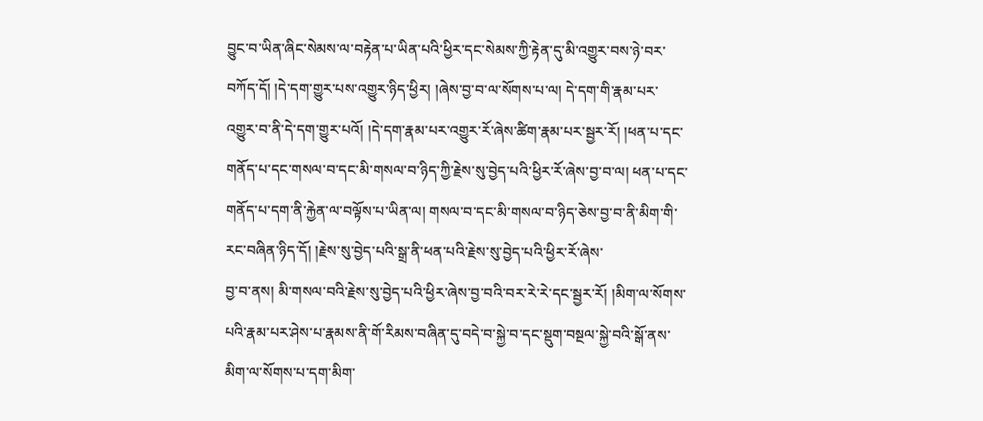བྱུང་བ་ཡིན་ཞིང་སེམས་ལ་བརྟེན་པ་ཡིན་པའི་ཕྱིར་དང་སེམས་ཀྱི་རྟེན་དུ་མི་འགྱུར་བས་ཉེ་བར་བཀོད་དོ། །དེ་དག་གྱུར་པས་འགྱུར་ཉིད་ཕྱིར། །ཞེས་བྱ་བ་ལ་སོགས་པ་ལ། དེ་དག་གི་རྣམ་པར་འགྱུར་བ་ནི་དེ་དག་གྱུར་པའོ། །དེ་དག་རྣམ་པར་འགྱུར་རོ་ཞེས་ཚིག་རྣམ་པར་སྦྱར་རོ། །ཕན་པ་དང་གནོད་པ་དང་གསལ་བ་དང་མི་གསལ་བ་ཉིད་ཀྱི་རྗེས་སུ་བྱེད་པའི་ཕྱིར་རོ་ཞེས་བྱ་བ་ལ། ཕན་པ་དང་གནོད་པ་དག་ནི་རྐྱེན་ལ་བལྟོས་པ་ཡིན་ལ། གསལ་བ་དང་མི་གསལ་བ་ཉིད་ཅེས་བྱ་བ་ནི་མིག་གི་རང་བཞིན་ཉིད་དོ། །རྗེས་སུ་བྱེད་པའི་སྒྲ་ནི་ཕན་པའི་རྗེས་སུ་བྱེད་པའི་ཕྱིར་རོ་ཞེས་
བྱ་བ་ནས། མི་གསལ་བའི་རྗེས་སུ་བྱེད་པའི་ཕྱིར་ཞེས་བྱ་བའི་བར་རེ་རེ་དང་སྦྱར་རོ། །མིག་ལ་སོགས་པའི་རྣམ་པར་ཤེས་པ་རྣམས་ནི་གོ་རིམས་བཞིན་དུ་བདེ་བ་སྐྱེ་བ་དང་སྡུག་བསྔལ་སྐྱེ་བའི་སྒོ་ནས་མིག་ལ་སོགས་པ་དག་མིག་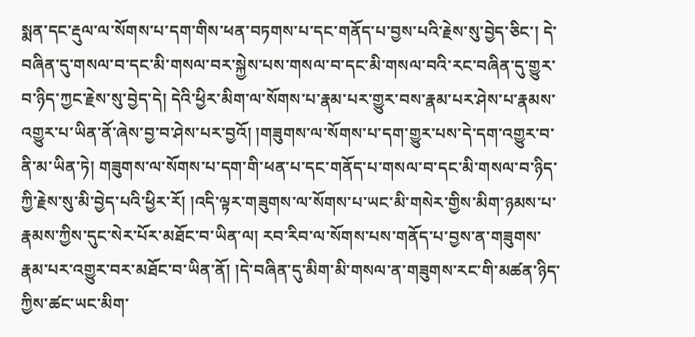སྨན་དང་རྡུལ་ལ་སོགས་པ་དག་གིས་ཕན་བཏགས་པ་དང་གནོད་པ་བྱས་པའི་རྗེས་སུ་བྱེད་ཅིང་། དེ་བཞིན་དུ་གསལ་བ་དང་མི་གསལ་བར་སྐྱེས་པས་གསལ་བ་དང་མི་གསལ་བའི་རང་བཞིན་དུ་གྱུར་བ་ཉིད་ཀྱང་རྗེས་སུ་བྱེད་དེ། དེའི་ཕྱིར་མིག་ལ་སོགས་པ་རྣམ་པར་གྱུར་བས་རྣམ་པར་ཤེས་པ་རྣམས་འགྱུར་པ་ཡིན་ནོ་ཞེས་བྱ་བ་ཤེས་པར་བྱའོ། །གཟུགས་ལ་སོགས་པ་དག་གྱུར་པས་དེ་དག་འགྱུར་བ་ནི་མ་ཡིན་ཏེ། གཟུགས་ལ་སོགས་པ་དག་གི་ཕན་པ་དང་གནོད་པ་གསལ་བ་དང་མི་གསལ་བ་ཉིད་ཀྱི་རྗེས་སུ་མི་བྱེད་པའི་ཕྱིར་རོ། །འདི་ལྟར་གཟུགས་ལ་སོགས་པ་ཡང་མི་གསེར་གྱིས་མིག་ཉམས་པ་རྣམས་ཀྱིས་དུང་སེར་པོར་མཐོང་བ་ཡིན་ལ། རབ་རིབ་ལ་སོགས་པས་གནོད་པ་བྱས་ན་གཟུགས་རྣམ་པར་འགྱུར་བར་མཐོང་བ་ཡིན་ནོ། །དེ་བཞིན་དུ་མིག་མི་གསལ་ན་གཟུགས་རང་གི་མཚན་ཉིད་ཀྱིས་ཚང་ཡང་མིག་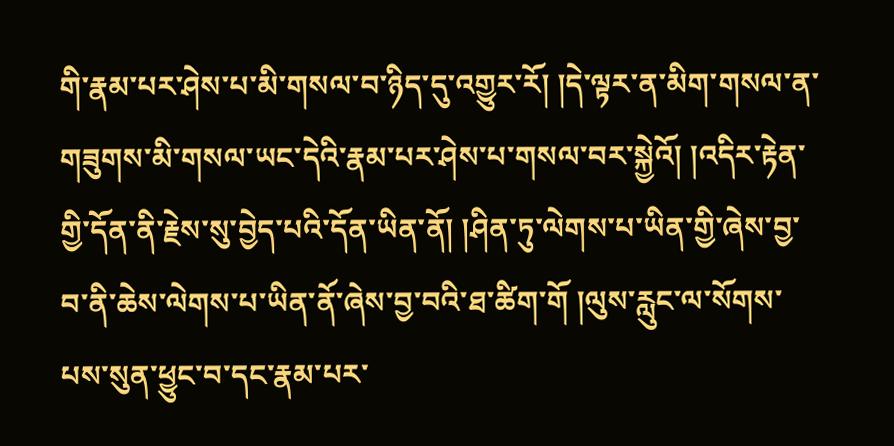གི་རྣམ་པར་ཤེས་པ་མི་གསལ་བ་ཉིད་དུ་འགྱུར་རོ། །དེ་ལྟར་ན་མིག་གསལ་ན་གཟུགས་མི་གསལ་ཡང་དེའི་རྣམ་པར་ཤེས་པ་གསལ་བར་སྐྱེའོ། །འདིར་རྟེན་གྱི་དོན་ནི་རྗེས་སུ་བྱེད་པའི་དོན་ཡིན་ནོ། །ཤིན་ཏུ་ལེགས་པ་ཡིན་གྱི་ཞེས་བྱ་བ་ནི་ཆེས་ལེགས་པ་ཡིན་ནོ་ཞེས་བྱ་བའི་ཐ་ཚིག་གོ །ལུས་རླུང་ལ་སོགས་པས་སུན་ཕྱུང་བ་དང་རྣམ་པར་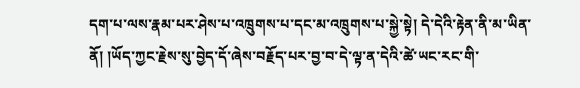དག་པ་ལས་རྣམ་པར་ཤེས་པ་འཁྲུགས་པ་དང་མ་འཁྲུགས་པ་སྐྱེ་སྟེ། དེ་དེའི་རྟེན་ནི་མ་ཡིན་ནོ། །ཡོད་ཀྱང་རྗེས་སུ་བྱེད་དོ་ཞེས་བརྗོད་པར་བྱ་བ་དེ་ལྟ་ན་དེའི་ཚེ་ཡང་རང་གི་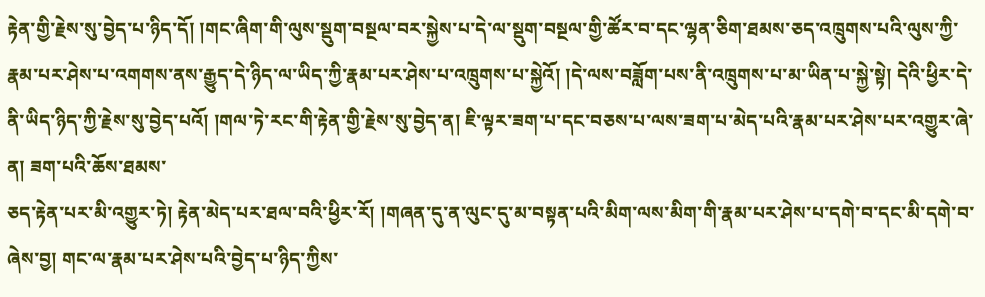རྟེན་གྱི་རྗེས་སུ་བྱེད་པ་ཉིད་དོ། །གང་ཞིག་གི་ལུས་སྡུག་བསྔལ་བར་སྐྱེས་པ་དེ་ལ་སྡུག་བསྔལ་གྱི་ཚོར་བ་དང་ལྷན་ཅིག་ཐམས་ཅད་འཁྲུགས་པའི་ལུས་ཀྱི་རྣམ་པར་ཤེས་པ་འགགས་ནས་རྒྱུད་དེ་ཉིད་ལ་ཡིད་ཀྱི་རྣམ་པར་ཤེས་པ་འཁྲུགས་པ་སྐྱེའོ། །དེ་ལས་བཟློག་པས་ནི་འཁྲུགས་པ་མ་ཡིན་པ་སྐྱེ་སྟེ། དེའི་ཕྱིར་དེ་ནི་ཡིད་ཉིད་ཀྱི་རྗེས་སུ་བྱེད་པའོ། །གལ་ཏེ་རང་གི་རྟེན་གྱི་རྗེས་སུ་བྱེད་ན། ཇི་ལྟར་ཟག་པ་དང་བཅས་པ་ལས་ཟག་པ་མེད་པའི་རྣམ་པར་ཤེས་པར་འགྱུར་ཞེ་ན། ཟག་པའི་ཆོས་ཐམས་
ཅད་རྟེན་པར་མི་འགྱུར་ཏེ། རྟེན་མེད་པར་ཐལ་བའི་ཕྱིར་རོ། །གཞན་དུ་ན་ལུང་དུ་མ་བསྟན་པའི་མིག་ལས་མིག་གི་རྣམ་པར་ཤེས་པ་དགེ་བ་དང་མི་དགེ་བ་ཞེས་བྱ། གང་ལ་རྣམ་པར་ཤེས་པའི་བྱེད་པ་ཉིད་ཀྱིས་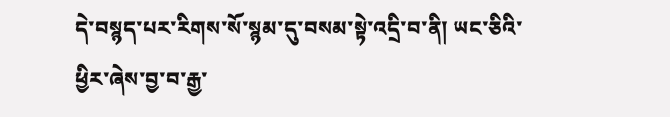དེ་བསྙད་པར་རིགས་སོ་སྙམ་དུ་བསམ་སྟེ་འདྲི་བ་ནི། ཡང་ཅིའི་ཕྱིར་ཞེས་བྱ་བ་རྒྱ་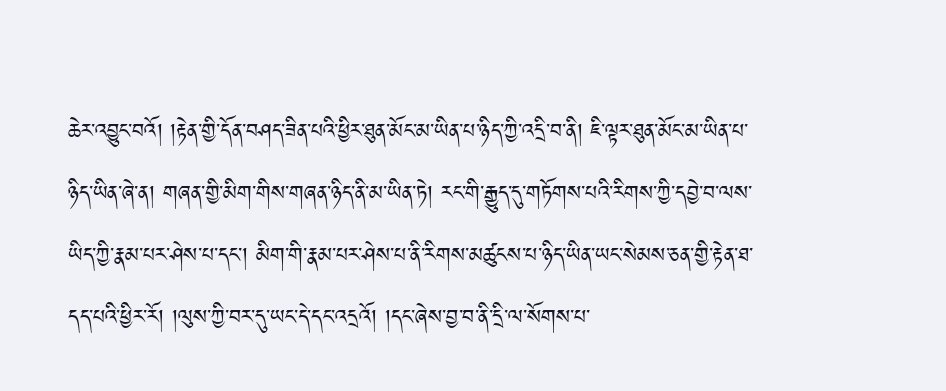ཆེར་འབྱུང་བའོ། །རྟེན་གྱི་དོན་བཤད་ཟིན་པའི་ཕྱིར་ཐུན་མོང་མ་ཡིན་པ་ཉིད་ཀྱི་འདྲི་བ་ནི། ཇི་ལྟར་ཐུན་མོང་མ་ཡིན་པ་ཉིད་ཡིན་ཞེ་ན། གཞན་གྱི་མིག་གིས་གཞན་ཉིད་ནི་མ་ཡིན་ཏེ། རང་གི་རྒྱུད་དུ་གཏོགས་པའི་རིགས་ཀྱི་དབྱེ་བ་ལས་ཡིད་ཀྱི་རྣམ་པར་ཤེས་པ་དང་། མིག་གི་རྣམ་པར་ཤེས་པ་ནི་རིགས་མཚུངས་པ་ཉིད་ཡིན་ཡང་སེམས་ཅན་གྱི་རྟེན་ཐ་དད་པའི་ཕྱིར་རོ། །ལུས་ཀྱི་བར་དུ་ཡང་དེ་དང་འདྲའོ། །དང་ཞེས་བྱ་བ་ནི་དྲི་ལ་སོགས་པ་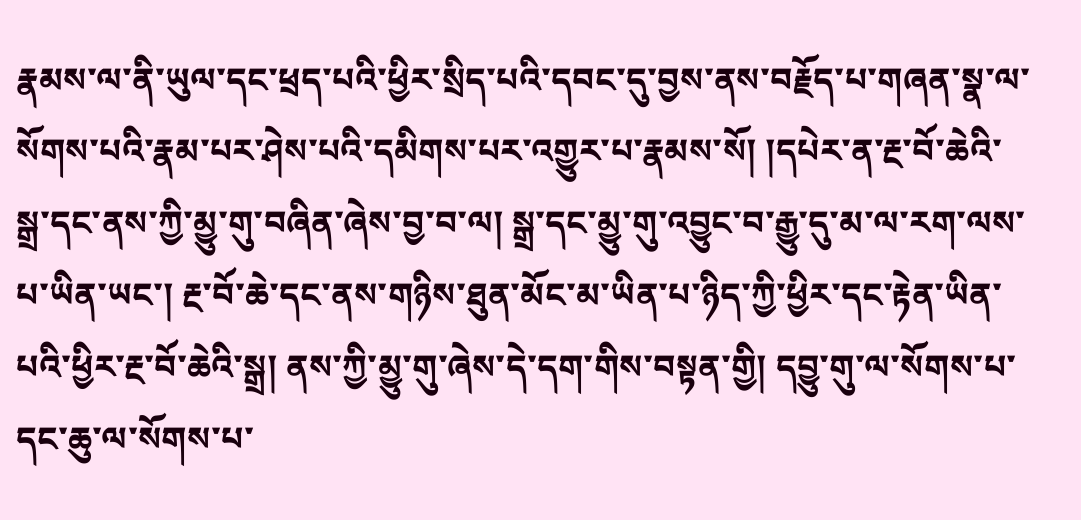རྣམས་ལ་ནི་ཡུལ་དང་ཕྲད་པའི་ཕྱིར་སྲིད་པའི་དབང་དུ་བྱས་ནས་བརྗོད་པ་གཞན་སྣ་ལ་སོགས་པའི་རྣམ་པར་ཤེས་པའི་དམིགས་པར་འགྱུར་པ་རྣམས་སོ། །དཔེར་ན་རྔ་བོ་ཆེའི་སྒྲ་དང་ནས་ཀྱི་མྱུ་གུ་བཞིན་ཞེས་བྱ་བ་ལ། སྒྲ་དང་མྱུ་གུ་འབྱུང་བ་རྒྱུ་དུ་མ་ལ་རག་ལས་པ་ཡིན་ཡང་། རྔ་བོ་ཆེ་དང་ནས་གཉིས་ཐུན་མོང་མ་ཡིན་པ་ཉིད་ཀྱི་ཕྱིར་དང་རྟེན་ཡིན་པའི་ཕྱིར་རྔ་བོ་ཆེའི་སྒྲ། ནས་ཀྱི་མྱུ་གུ་ཞེས་དེ་དག་གིས་བསྟན་གྱི། དབྱུ་གུ་ལ་སོགས་པ་དང་ཆུ་ལ་སོགས་པ་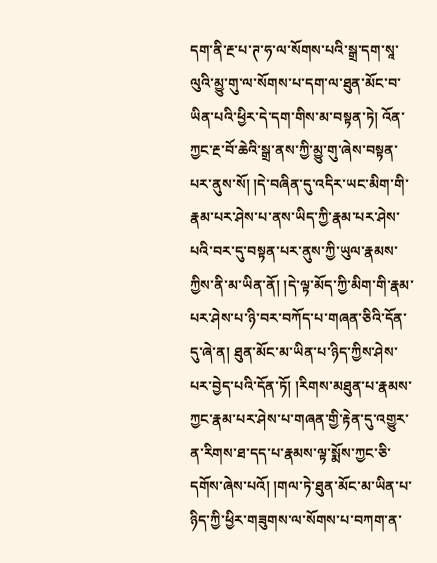དག་ནི་རྔ་པ་ཊ་ཧ་ལ་སོགས་པའི་སྒྲ་དག་སཱ་ལུའི་མྱུ་གུ་ལ་སོགས་པ་དག་ལ་ཐུན་མོང་བ་ཡིན་པའི་ཕྱིར་དེ་དག་གིས་མ་བསྟན་ཏེ། འོན་ཀྱང་རྔ་བོ་ཆེའི་སྒྲ་ནས་ཀྱི་མྱུ་གུ་ཞེས་བསྟན་པར་ནུས་སོ། །དེ་བཞིན་དུ་འདིར་ཡང་མིག་གི་རྣམ་པར་ཤེས་པ་ནས་ཡིད་ཀྱི་རྣམ་པར་ཤེས་པའི་བར་དུ་བསྟན་པར་ནུས་ཀྱི་ཡུལ་རྣམས་ཀྱིས་ནི་མ་ཡིན་ནོ། །དེ་ལྟ་མོད་ཀྱི་མིག་གི་རྣམ་པར་ཤེས་པ་ཉི་བར་བཀོད་པ་གཞན་ཅིའི་དོན་དུ་ཞེ་ན། ཐུན་མོང་མ་ཡིན་པ་ཉིད་ཀྱིས་ཤེས་པར་བྱེད་པའི་དོན་ཏོ། །རིགས་མཐུན་པ་རྣམས་ཀྱང་རྣམ་པར་ཤེས་པ་གཞན་གྱི་རྟེན་དུ་འགྱུར་ན་རིགས་ཐ་དད་པ་རྣམས་ལྟ་སྨོས་ཀྱང་ཅི་དགོས་ཞེས་པའོ། །གལ་ཏེ་ཐུན་མོང་མ་ཡིན་པ་ཉིད་ཀྱི་ཕྱིར་གཟུགས་ལ་སོགས་པ་བཀག་ན་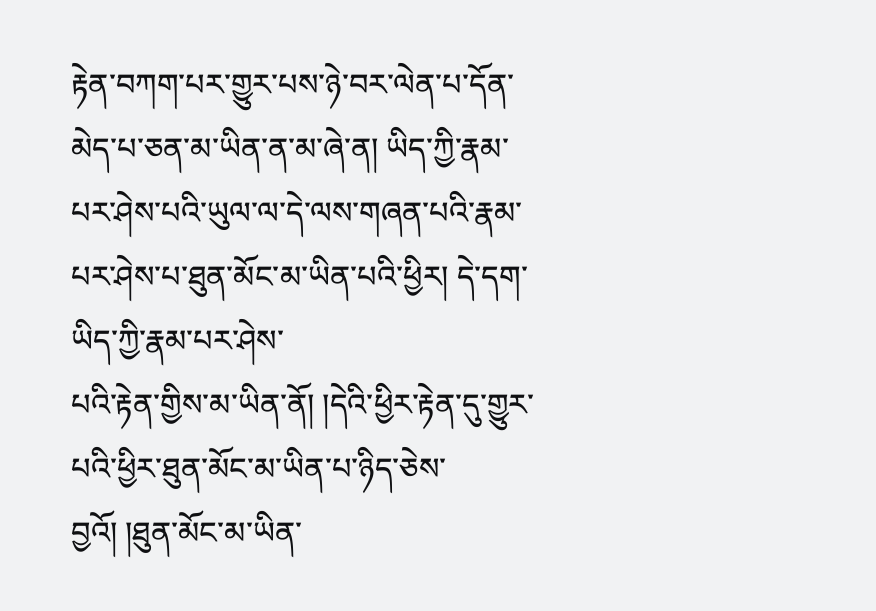རྟེན་བཀག་པར་གྱུར་པས་ཉེ་བར་ལེན་པ་དོན་མེད་པ་ཅན་མ་ཡིན་ན་མ་ཞེ་ན། ཡིད་ཀྱི་རྣམ་པར་ཤེས་པའི་ཡུལ་ལ་དེ་ལས་གཞན་པའི་རྣམ་པར་ཤེས་པ་ཐུན་མོང་མ་ཡིན་པའི་ཕྱིར། དེ་དག་ཡིད་ཀྱི་རྣམ་པར་ཤེས་
པའི་རྟེན་གྱིས་མ་ཡིན་ནོ། །དེའི་ཕྱིར་རྟེན་དུ་གྱུར་པའི་ཕྱིར་ཐུན་མོང་མ་ཡིན་པ་ཉིད་ཅེས་བྱའོ། །ཐུན་མོང་མ་ཡིན་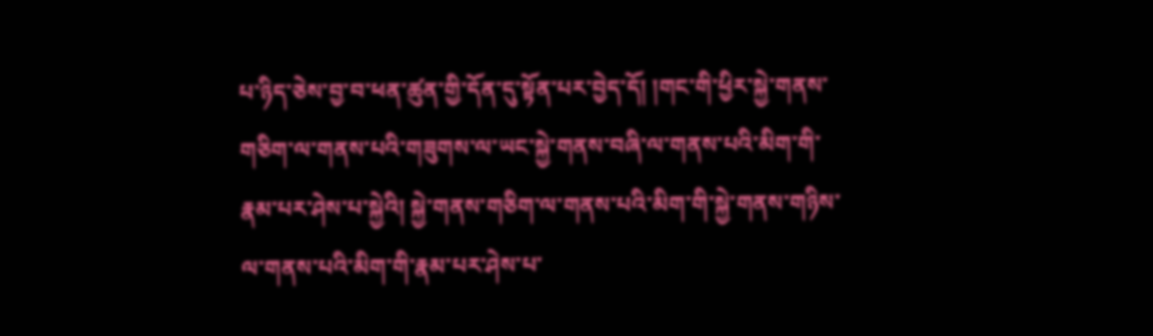པ་ཉིད་ཅེས་བྱ་བ་ཕན་ཚུན་གྱི་དོན་དུ་སྟོན་པར་བྱེད་དོ། །གང་གི་ཕྱིར་སྐྱེ་གནས་གཅིག་ལ་གནས་པའི་གཟུགས་ལ་ཡང་སྐྱེ་གནས་བཞི་ལ་གནས་པའི་མིག་གི་རྣམ་པར་ཤེས་པ་སྐྱེའི། སྐྱེ་གནས་གཅིག་ལ་གནས་པའི་མིག་གི་སྐྱེ་གནས་གཉིས་ལ་གནས་པའི་མིག་གི་རྣམ་པར་ཤེས་པ་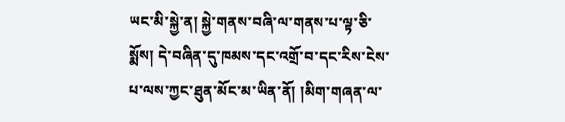ཡང་མི་སྐྱེ་ན། སྐྱེ་གནས་བཞི་ལ་གནས་པ་ལྟ་ཅི་སྨོས། དེ་བཞིན་དུ་ཁམས་དང་འགྲོ་བ་དང་རིས་ངེས་པ་ལས་ཀྱང་ཐུན་མོང་མ་ཡིན་ནོ། །མིག་གཞན་ལ་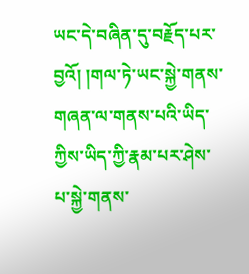ཡང་དེ་བཞིན་དུ་བརྗོད་པར་བྱའོ། །གལ་ཏེ་ཡང་སྐྱེ་གནས་གཞན་ལ་གནས་པའི་ཡིད་ཀྱིས་ཡིད་ཀྱི་རྣམ་པར་ཤེས་པ་སྐྱེ་གནས་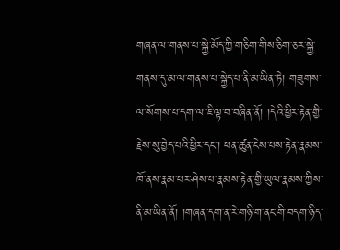གཞན་ལ་གནས་པ་སྐྱེ་མོད་ཀྱི་གཅིག་གིས་ཅིག་ཅར་སྐྱེ་གནས་དུ་མ་ལ་གནས་པ་སྐྱེད་པ་ནི་མ་ཡིན་ཏེ། གཟུགས་ལ་སོགས་པ་དག་ལ་ཇི་ལྟ་བ་བཞིན་ནོ། །དེའི་ཕྱིར་རྟེན་གྱི་རྗེས་སུ་བྱེད་པའི་ཕྱིར་དང་། ཕན་ཚུན་ངེས་པས་རྟེན་རྣམས་ཁོ་ནས་རྣམ་པར་ཤེས་པ་རྣམས་རྟེན་གྱི་ཡུལ་རྣམས་ཀྱིས་ནི་མ་ཡིན་ནོ། །གཞན་དག་ན་རེ་གཉི་ག་ནང་གི་བདག་ཉིད་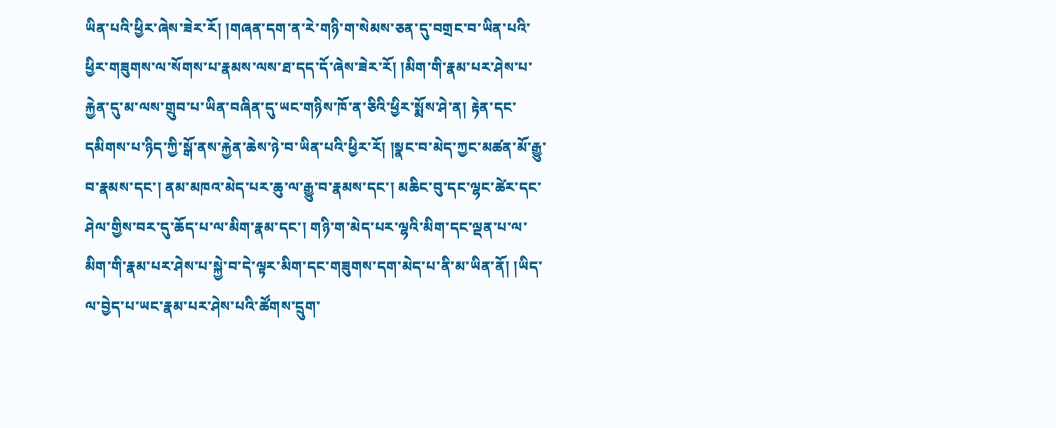ཡིན་པའི་ཕྱིར་ཞེས་ཟེར་རོ། །གཞན་དག་ན་རེ་གཉི་ག་སེམས་ཅན་དུ་བགྲང་བ་ཡིན་པའི་ཕྱིར་གཟུགས་ལ་སོགས་པ་རྣམས་ལས་ཐ་དད་དོ་ཞེས་ཟེར་རོ། །མིག་གི་རྣམ་པར་ཤེས་པ་རྐྱེན་དུ་མ་ལས་གྲུབ་པ་ཡིན་བཞིན་དུ་ཡང་གཉིས་ཁོ་ན་ཅིའི་ཕྱིར་སྨོས་ཤེ་ན། རྟེན་དང་དམིགས་པ་ཉིད་ཀྱི་སྒོ་ནས་རྐྱེན་ཆེས་ཉེ་བ་ཡིན་པའི་ཕྱིར་རོ། །སྣང་བ་མེད་ཀྱང་མཚན་མོ་རྒྱུ་བ་རྣམས་དང་། ནམ་མཁའ་མེད་པར་ཆུ་ལ་རྒྱུ་བ་རྣམས་དང་། མཆིང་བུ་དང་ལྷང་ཚེར་དང་ཤེལ་གྱིས་བར་དུ་ཆོད་པ་ལ་མིག་རྣམ་དང་། གཉི་ག་མེད་པར་ལྷའི་མིག་དང་ལྡན་པ་ལ་མིག་གི་རྣམ་པར་ཤེས་པ་སྐྱེ་བ་དེ་ལྟར་མིག་དང་གཟུགས་དག་མེད་པ་ནི་མ་ཡིན་ནོ། །ཡིད་ལ་བྱེད་པ་ཡང་རྣམ་པར་ཤེས་པའི་ཚོགས་དྲུག་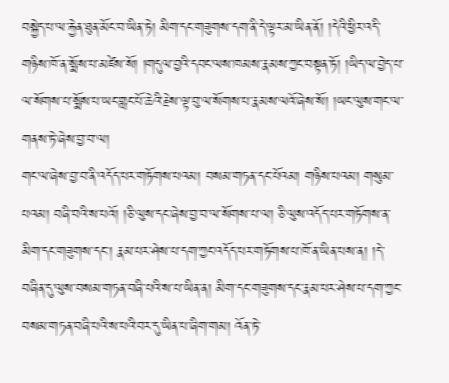བསྐྱེད་པ་ལ་རྐྱེན་ཐུན་མོང་བ་ཡིན་ཏེ། མིག་དང་གཟུགས་དག་ནི་དེ་ལྟར་མ་ཡིན་ནོ། །དེའི་ཕྱིར་འདི་གཉིས་ཁོ་ན་སྨོས་པ་མཛེས་སོ། །གདུལ་བྱའི་དབང་ལས་ཁམས་རྣམས་ཀྱང་བསྟན་ཏོ། །ཡིད་ལ་བྱེད་པ་ལ་སོགས་པ་སྨོས་པ་ཡང་གླང་པོ་ཆེའི་རྗེས་ལྟ་བུ་ལ་སོགས་པ་རྣམས་ལའོ་ཞེས་སོ། །ཡང་ལུས་གང་ལ་གནས་ཏེ་ཞེས་བྱ་བ་ལ།
གང་ལ་ཞེས་བྱ་བ་ནི་འདོད་པར་གཏོགས་པའམ། བསམ་གཏན་དང་པོའམ། གཉིས་པའམ། གསུམ་པའམ། བཞི་བའི་ས་པའོ། །ཅི་ལུས་དང་ཞེས་བྱ་བ་ལ་སོགས་པ་ལ། ཅི་ལུས་འདོད་པར་གཏོགས་ན་མིག་དང་གཟུགས་དང་། རྣམ་པར་ཤེས་པ་དག་ཀྱང་འདོད་པར་གཏོགས་པ་ཁོ་ན་ཡིན་པས་ན། །དེ་བཞིན་དུ་ལུས་བསམ་གཏན་བཞི་པའི་ས་པ་ཡིན་ན། མིག་དང་གཟུགས་དང་རྣམ་པར་ཤེས་པ་དག་ཀྱང་བསམ་གཏན་བཞི་པའི་ས་པའི་བར་དུ་ཡིན་པ་ཞིག་གམ། འོན་ཏེ་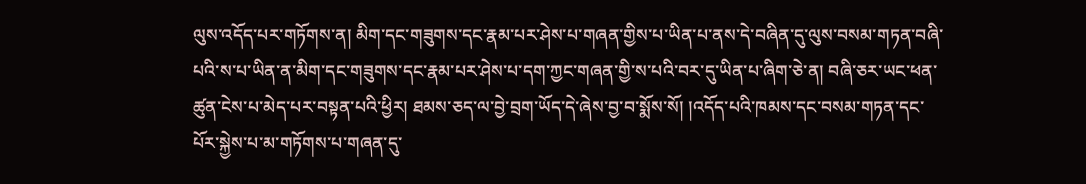ལུས་འདོད་པར་གཏོགས་ན། མིག་དང་གཟུགས་དང་རྣམ་པར་ཤེས་པ་གཞན་གྱིས་པ་ཡིན་པ་ནས་དེ་བཞིན་དུ་ལུས་བསམ་གཏན་བཞི་པའི་ས་པ་ཡིན་ན་མིག་དང་གཟུགས་དང་རྣམ་པར་ཤེས་པ་དག་ཀྱང་གཞན་གྱི་ས་པའི་བར་དུ་ཡིན་པ་ཞིག་ཅེ་ན། བཞི་ཅར་ཡང་ཕན་ཚུན་ངེས་པ་མེད་པར་བསྟན་པའི་ཕྱིར། ཐམས་ཅད་ལ་བྱེ་བྲག་ཡོད་དེ་ཞེས་བྱ་བ་སྨོས་སོ། །འདོད་པའི་ཁམས་དང་བསམ་གཏན་དང་པོར་སྐྱེས་པ་མ་གཏོགས་པ་གཞན་དུ་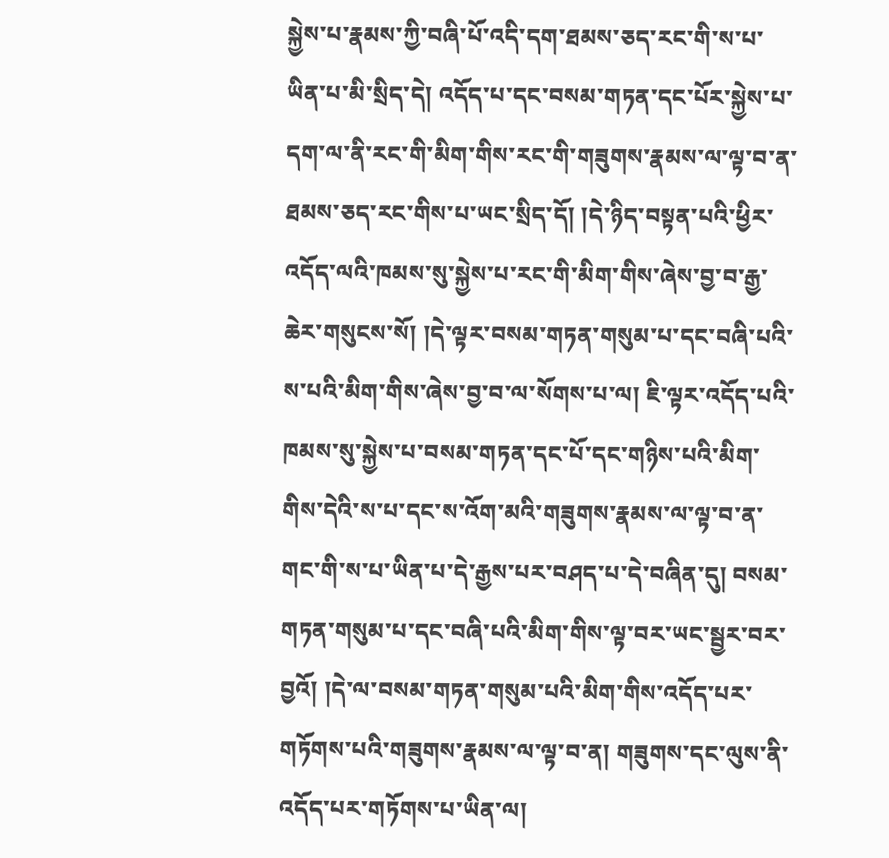སྐྱེས་པ་རྣམས་ཀྱི་བཞི་པོ་འདི་དག་ཐམས་ཅད་རང་གི་ས་པ་ཡིན་པ་མི་སྲིད་དེ། འདོད་པ་དང་བསམ་གཏན་དང་པོར་སྐྱེས་པ་དག་ལ་ནི་རང་གི་མིག་གིས་རང་གི་གཟུགས་རྣམས་ལ་ལྟ་བ་ན་ཐམས་ཅད་རང་གིས་པ་ཡང་སྲིད་དོ། །དེ་ཉིད་བསྟན་པའི་ཕྱིར་འདོད་ལའི་ཁམས་སུ་སྐྱེས་པ་རང་གི་མིག་གིས་ཞེས་བྱ་བ་རྒྱ་ཆེར་གསུངས་སོ། །དེ་ལྟར་བསམ་གཏན་གསུམ་པ་དང་བཞི་པའི་ས་པའི་མིག་གིས་ཞེས་བྱ་བ་ལ་སོགས་པ་ལ། ཇི་ལྟར་འདོད་པའི་ཁམས་སུ་སྐྱེས་པ་བསམ་གཏན་དང་པོ་དང་གཉིས་པའི་མིག་གིས་དེའི་ས་པ་དང་ས་འོག་མའི་གཟུགས་རྣམས་ལ་ལྟ་བ་ན་གང་གི་ས་པ་ཡིན་པ་དེ་རྒྱས་པར་བཤད་པ་དེ་བཞིན་དུ། བསམ་གཏན་གསུམ་པ་དང་བཞི་པའི་མིག་གིས་ལྟ་བར་ཡང་སྦྱར་བར་བྱའོ། །དེ་ལ་བསམ་གཏན་གསུམ་པའི་མིག་གིས་འདོད་པར་གཏོགས་པའི་གཟུགས་རྣམས་ལ་ལྟ་བ་ན། གཟུགས་དང་ལུས་ནི་འདོད་པར་གཏོགས་པ་ཡིན་ལ།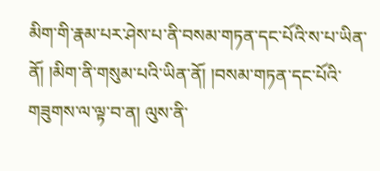མིག་གི་རྣམ་པར་ཤེས་པ་ནི་བསམ་གཏན་དང་པོའི་ས་པ་ཡིན་ནོ། །མིག་ནི་གསུམ་པའི་ཡིན་ནོ། །བསམ་གཏན་དང་པོའི་གཟུགས་ལ་ལྟ་བ་ན། ལུས་ནི་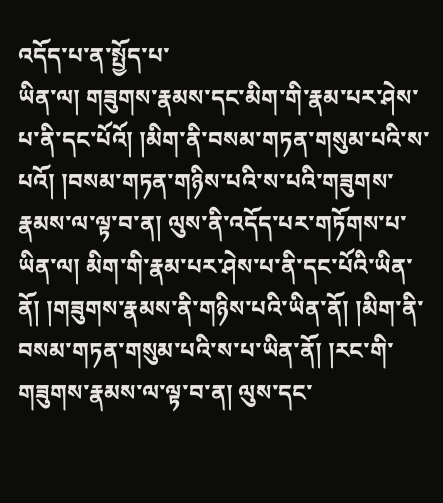འདོད་པ་ན་སྤྱོད་པ་
ཡིན་ལ། གཟུགས་རྣམས་དང་མིག་གི་རྣམ་པར་ཤེས་པ་ནི་དང་པོའོ། །མིག་ནི་བསམ་གཏན་གསུམ་པའི་ས་པའོ། །བསམ་གཏན་གཉིས་པའི་ས་པའི་གཟུགས་རྣམས་ལ་ལྟ་བ་ན། ལུས་ནི་འདོད་པར་གཏོགས་པ་ཡིན་ལ། མིག་གི་རྣམ་པར་ཤེས་པ་ནི་དང་པོའི་ཡིན་ནོ། །གཟུགས་རྣམས་ནི་གཉིས་པའི་ཡིན་ནོ། །མིག་ནི་བསམ་གཏན་གསུམ་པའི་ས་པ་ཡིན་ནོ། །རང་གི་གཟུགས་རྣམས་ལ་ལྟ་བ་ན། ལུས་དང་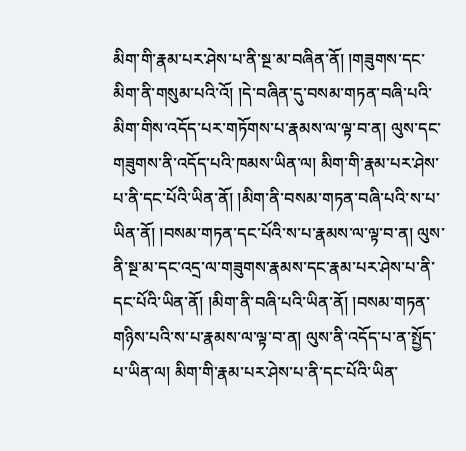མིག་གི་རྣམ་པར་ཤེས་པ་ནི་སྔ་མ་བཞིན་ནོ། །གཟུགས་དང་མིག་ནི་གསུམ་པའི་འོ། །དེ་བཞིན་དུ་བསམ་གཏན་བཞི་པའི་མིག་གིས་འདོད་པར་གཏོགས་པ་རྣམས་ལ་ལྟ་བ་ན། ལུས་དང་གཟུགས་ནི་འདོད་པའི་ཁམས་ཡིན་ལ། མིག་གི་རྣམ་པར་ཤེས་པ་ནི་དང་པོའི་ཡིན་ནོ། །མིག་ནི་བསམ་གཏན་བཞི་པའི་ས་པ་ཡིན་ནོ། །བསམ་གཏན་དང་པོའི་ས་པ་རྣམས་ལ་ལྟ་བ་ན། ལུས་ནི་སྔ་མ་དང་འདྲ་ལ་གཟུགས་རྣམས་དང་རྣམ་པར་ཤེས་པ་ནི་དང་པོའི་ཡིན་ནོ། །མིག་ནི་བཞི་པའི་ཡིན་ནོ། །བསམ་གཏན་གཉིས་པའི་ས་པ་རྣམས་ལ་ལྟ་བ་ན། ལུས་ནི་འདོད་པ་ན་སྤྱོད་པ་ཡིན་ལ། མིག་གི་རྣམ་པར་ཤེས་པ་ནི་དང་པོའི་ཡིན་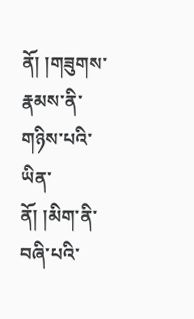ནོ། །གཟུགས་རྣམས་ནི་གཉིས་པའི་ཡིན་ནོ། །མིག་ནི་བཞི་པའི་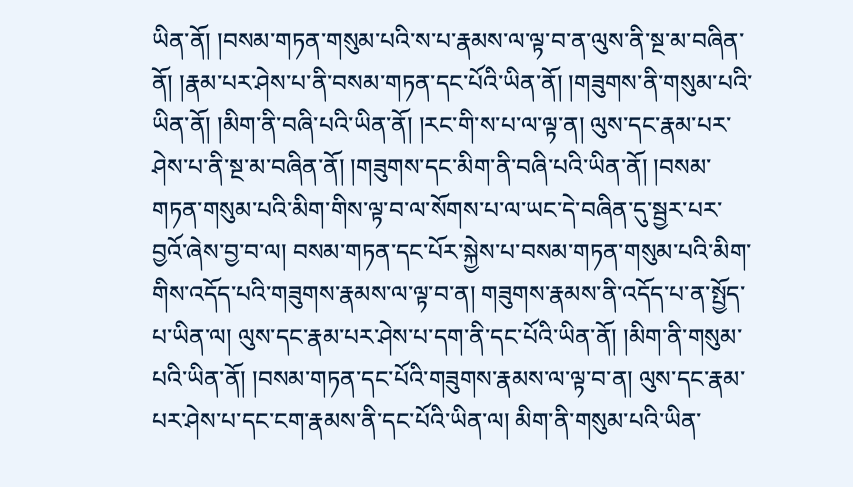ཡིན་ནོ། །བསམ་གཏན་གསུམ་པའི་ས་པ་རྣམས་ལ་ལྟ་བ་ན་ལུས་ནི་སྔ་མ་བཞིན་ནོ། །རྣམ་པར་ཤེས་པ་ནི་བསམ་གཏན་དང་པོའི་ཡིན་ནོ། །གཟུགས་ནི་གསུམ་པའི་ཡིན་ནོ། །མིག་ནི་བཞི་པའི་ཡིན་ནོ། །རང་གི་ས་པ་ལ་ལྟ་ན། ལུས་དང་རྣམ་པར་ཤེས་པ་ནི་སྔ་མ་བཞིན་ནོ། །གཟུགས་དང་མིག་ནི་བཞི་པའི་ཡིན་ནོ། །བསམ་གཏན་གསུམ་པའི་མིག་གིས་ལྟ་བ་ལ་སོགས་པ་ལ་ཡང་དེ་བཞིན་དུ་སྦྱར་པར་བྱའོ་ཞེས་བྱ་བ་ལ། བསམ་གཏན་དང་པོར་སྐྱེས་པ་བསམ་གཏན་གསུམ་པའི་མིག་གིས་འདོད་པའི་གཟུགས་རྣམས་ལ་ལྟ་བ་ན། གཟུགས་རྣམས་ནི་འདོད་པ་ན་སྤྱོད་པ་ཡིན་ལ། ལུས་དང་རྣམ་པར་ཤེས་པ་དག་ནི་དང་པོའི་ཡིན་ནོ། །མིག་ནི་གསུམ་པའི་ཡིན་ནོ། །བསམ་གཏན་དང་པོའི་གཟུགས་རྣམས་ལ་ལྟ་བ་ན། ལུས་དང་རྣམ་པར་ཤེས་པ་དང་ངག་རྣམས་ནི་དང་པོའི་ཡིན་ལ། མིག་ནི་གསུམ་པའི་ཡིན་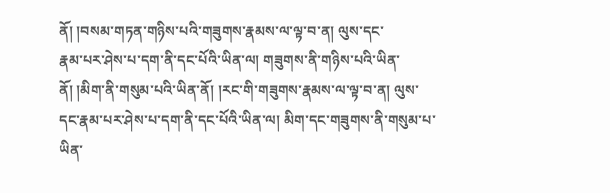ནོ། །བསམ་གཏན་གཉིས་པའི་གཟུགས་རྣམས་ལ་ལྟ་བ་ན། ལུས་དང་
རྣམ་པར་ཤེས་པ་དག་ནི་དང་པོའི་ཡིན་ལ། གཟུགས་ནི་གཉིས་པའི་ཡིན་ནོ། །མིག་ནི་གསུམ་པའི་ཡིན་ནོ། །རང་གི་གཟུགས་རྣམས་ལ་ལྟ་བ་ན། ལུས་དང་རྣམ་པར་ཤེས་པ་དག་ནི་དང་པོའི་ཡིན་ལ། མིག་དང་གཟུགས་ནི་གསུམ་པ་ཡིན་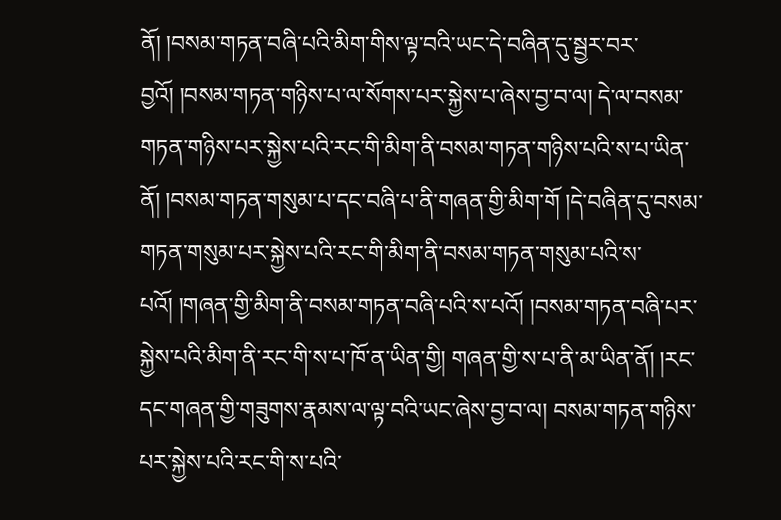ནོ། །བསམ་གཏན་བཞི་པའི་མིག་གིས་ལྟ་བའི་ཡང་དེ་བཞིན་དུ་སྦྱར་བར་བྱའོ། །བསམ་གཏན་གཉིས་པ་ལ་སོགས་པར་སྐྱེས་པ་ཞེས་བྱ་བ་ལ། དེ་ལ་བསམ་གཏན་གཉིས་པར་སྐྱེས་པའི་རང་གི་མིག་ནི་བསམ་གཏན་གཉིས་པའི་ས་པ་ཡིན་ནོ། །བསམ་གཏན་གསུམ་པ་དང་བཞི་པ་ནི་གཞན་གྱི་མིག་གོ །དེ་བཞིན་དུ་བསམ་གཏན་གསུམ་པར་སྐྱེས་པའི་རང་གི་མིག་ནི་བསམ་གཏན་གསུམ་པའི་ས་པའོ། །གཞན་གྱི་མིག་ནི་བསམ་གཏན་བཞི་པའི་ས་པའོ། །བསམ་གཏན་བཞི་པར་སྐྱེས་པའི་མིག་ནི་རང་གི་ས་པ་ཁོ་ན་ཡིན་གྱི། གཞན་གྱི་ས་པ་ནི་མ་ཡིན་ནོ། །རང་དང་གཞན་གྱི་གཟུགས་རྣམས་ལ་ལྟ་བའི་ཡང་ཞེས་བྱ་བ་ལ། བསམ་གཏན་གཉིས་པར་སྐྱེས་པའི་རང་གི་ས་པའི་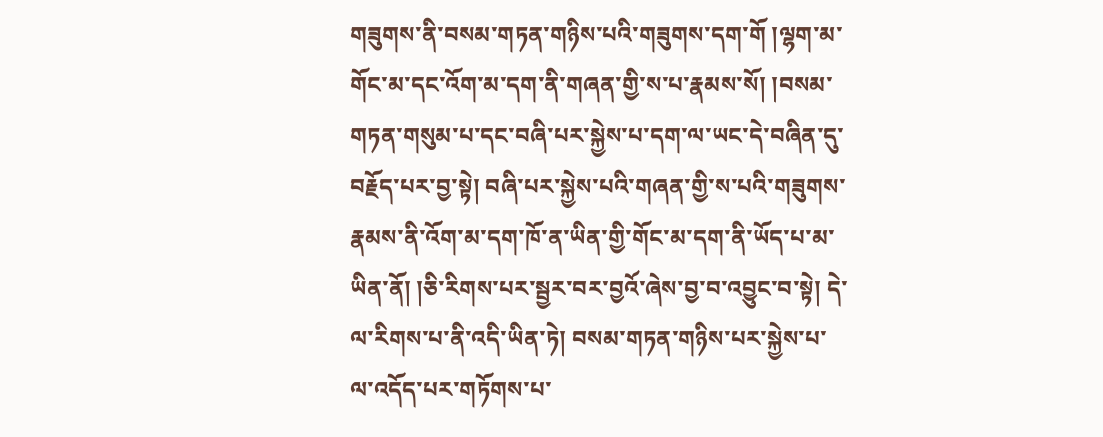གཟུགས་ནི་བསམ་གཏན་གཉིས་པའི་གཟུགས་དག་གོ །ལྷག་མ་གོང་མ་དང་འོག་མ་དག་ནི་གཞན་གྱི་ས་པ་རྣམས་སོ། །བསམ་གཏན་གསུམ་པ་དང་བཞི་པར་སྐྱེས་པ་དག་ལ་ཡང་དེ་བཞིན་དུ་བརྗོད་པར་བྱ་སྟེ། བཞི་པར་སྐྱེས་པའི་གཞན་གྱི་ས་པའི་གཟུགས་རྣམས་ནི་འོག་མ་དག་ཁོ་ན་ཡིན་གྱི་གོང་མ་དག་ནི་ཡོད་པ་མ་ཡིན་ནོ། །ཅི་རིགས་པར་སྦྱར་བར་བྱའོ་ཞེས་བྱ་བ་འབྱུང་བ་སྟེ། དེ་ལ་རིགས་པ་ནི་འདི་ཡིན་ཏེ། བསམ་གཏན་གཉིས་པར་སྐྱེས་པ་ལ་འདོད་པར་གཏོགས་པ་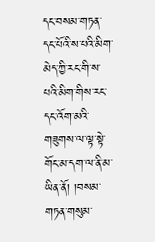དང་བསམ་གཏན་དང་པོའི་ས་པའི་མིག་མེད་ཀྱི་རང་གི་ས་པའི་མིག་གིས་རང་དང་འོག་མའི་གཟུགས་ལ་ལྟ་སྟེ་གོང་མ་དག་ལ་ནི་མ་ཡིན་ནོ། །བསམ་གཏན་གསུམ་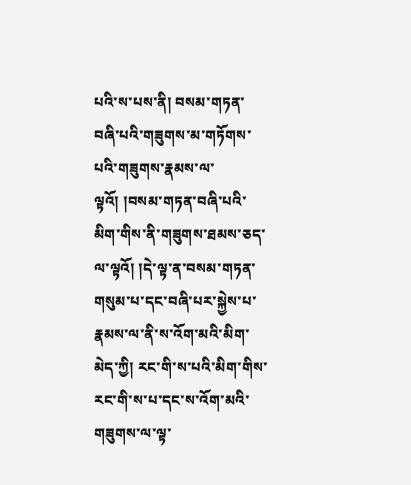པའི་ས་པས་ནི། བསམ་གཏན་བཞི་པའི་གཟུགས་མ་གཏོགས་པའི་གཟུགས་རྣམས་ལ་ལྟའོ། །བསམ་གཏན་བཞི་པའི་མིག་གིས་ནི་གཟུགས་ཐམས་ཅད་ལ་ལྟའོ། །དེ་ལྟ་ན་བསམ་གཏན་གསུམ་པ་དང་བཞི་པར་སྐྱེས་པ་རྣམས་ལ་ནི་ས་འོག་མའི་མིག་མེད་ཀྱི། རང་གི་ས་པའི་མིག་གིས་རང་གི་ས་པ་དང་ས་འོག་མའི་གཟུགས་ལ་ལྟ་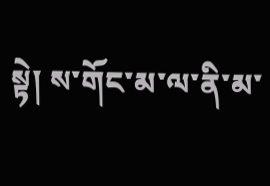སྟེ། ས་གོང་མ་ལ་ནི་མ་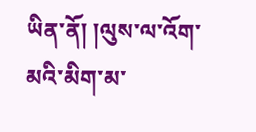ཡིན་ནོ། །ལུས་ལ་འོག་མའི་མིག་མ་